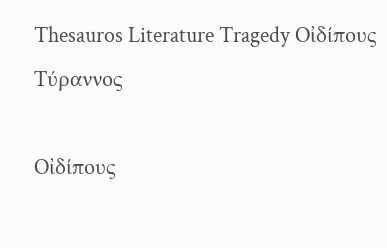Thesauros Literature Tragedy Οἰδίπους Τύραννος

Οἰδίπους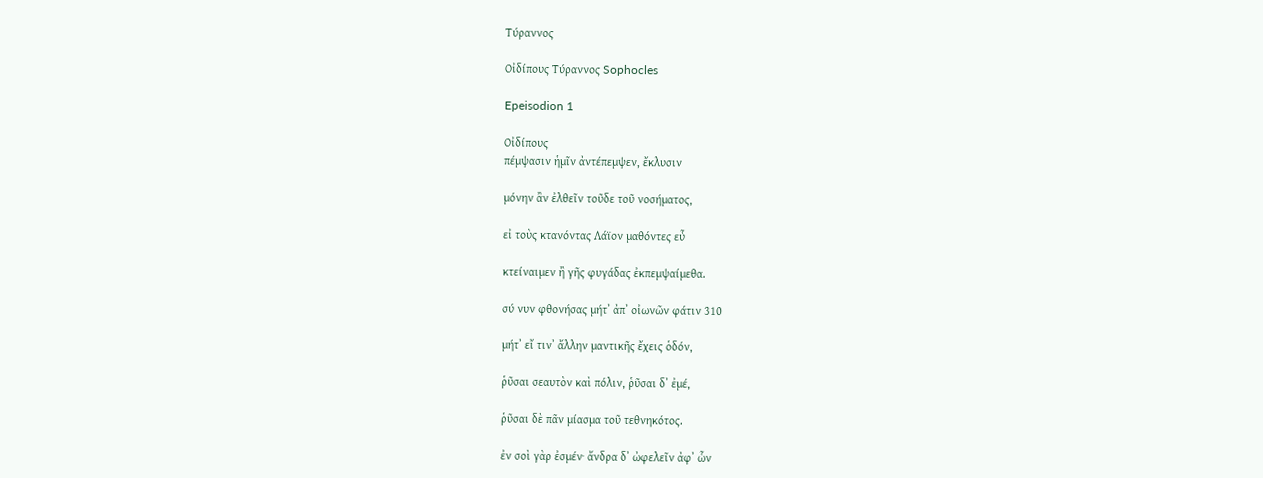Τύραννος

Οἰδίπους Τύραννος Sophocles

Epeisodion 1

Οἰδίπους
πέμψασιν ἡμῖν ἀντέπεμψεν, ἔκλυσιν

μόνην ἂν ἐλθεῖν τοῦδε τοῦ νοσήματος,

εἰ τοὺς κτανόντας Λάϊον μαθόντες εὖ

κτείναιμεν ἢ γῆς φυγάδας ἐκπεμψαίμεθα.

σύ νυν φθονήσας μήτʼ ἀπʼ οἰωνῶν φάτιν 310

μήτʼ εἴ τινʼ ἄλλην μαντικῆς ἔχεις ὁδόν,

ῥῦσαι σεαυτὸν καὶ πόλιν, ῥῦσαι δʼ ἐμέ,

ῥῦσαι δὲ πᾶν μίασμα τοῦ τεθνηκότος.

ἐν σοὶ γὰρ ἐσμέν· ἄνδρα δʼ ὠφελεῖν ἀφʼ ὧν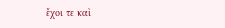ἔχοι τε καὶ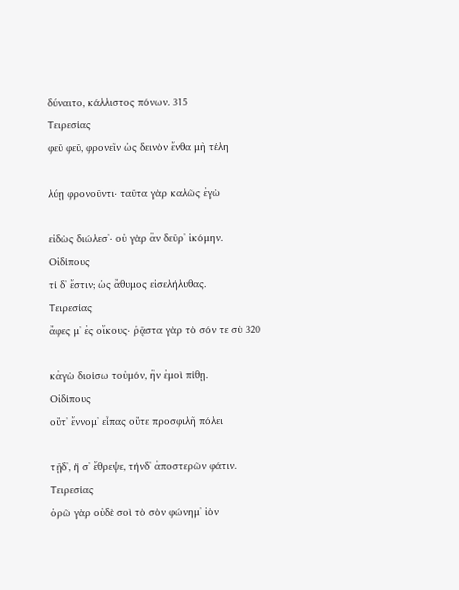δύναιτο, κάλλιστος πόνων. 315
Τειρεσίας
φεῦ φεῦ, φρονεῖν ὡς δεινὸν ἔνθα μὴ τέλη

λύῃ φρονοῦντι· ταῦτα γὰρ καλῶς ἐγὼ

εἰδὼς διώλεσʼ· οὐ γὰρ ἂν δεῦρʼ ἱκόμην.
Οἰδίπους
τί δʼ ἔστιν; ὡς ἄθυμος εἰσελήλυθας.
Τειρεσίας
ἄφες μʼ ἐς οἴκους· ῥᾷστα γὰρ τὸ σόν τε σὺ 320

κἀγὼ διοίσω τοὐμόν, ἢν ἐμοὶ πίθῃ.
Οἰδίπους
οὔτʼ ἔννομʼ εἶπας οὔτε προσφιλῆ πόλει

τῇδʼ, ἥ σʼ ἔθρεψε, τήνδʼ ἀποστερῶν φάτιν.
Τειρεσίας
ὁρῶ γὰρ οὐδὲ σοὶ τὸ σὸν φώνημʼ ἰὸν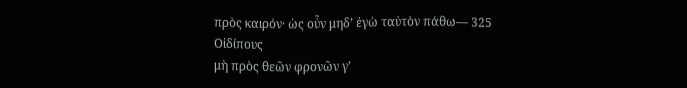πρὸς καιρόν· ὡς οὖν μηδʼ ἐγὼ ταὐτὸν πάθω— 325
Οἰδίπους
μὴ πρὸς θεῶν φρονῶν γʼ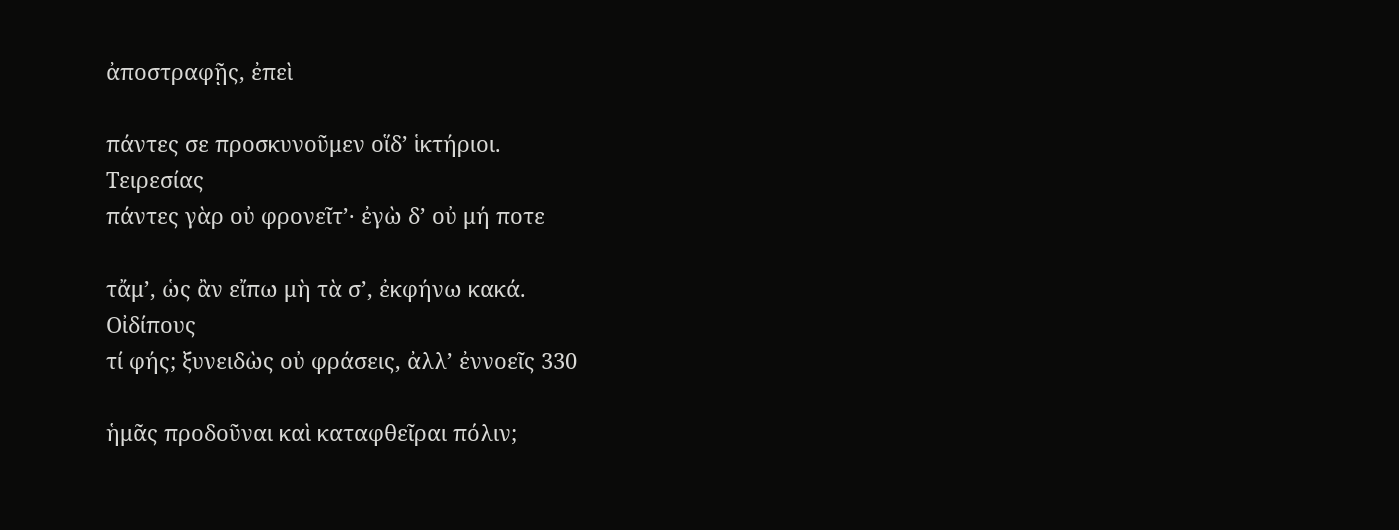ἀποστραφῇς, ἐπεὶ

πάντες σε προσκυνοῦμεν οἵδʼ ἱκτήριοι.
Τειρεσίας
πάντες γὰρ οὐ φρονεῖτʼ· ἐγὼ δʼ οὐ μή ποτε

τἄμʼ, ὡς ἂν εἴπω μὴ τὰ σʼ, ἐκφήνω κακά.
Οἰδίπους
τί φής; ξυνειδὼς οὐ φράσεις, ἀλλʼ ἐννοεῖς 330

ἡμᾶς προδοῦναι καὶ καταφθεῖραι πόλιν;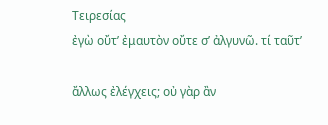Τειρεσίας
ἐγὼ οὔτʼ ἐμαυτὸν οὔτε σʼ ἀλγυνῶ. τί ταῦτʼ

ἄλλως ἐλέγχεις; οὐ γὰρ ἂν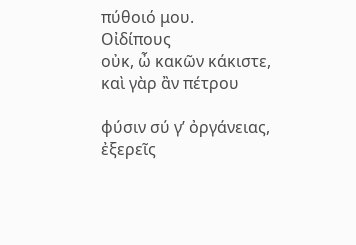πύθοιό μου.
Οἰδίπους
οὐκ, ὦ κακῶν κάκιστε, καὶ γὰρ ἂν πέτρου

φύσιν σύ γʼ ὀργάνειας, ἐξερεῖς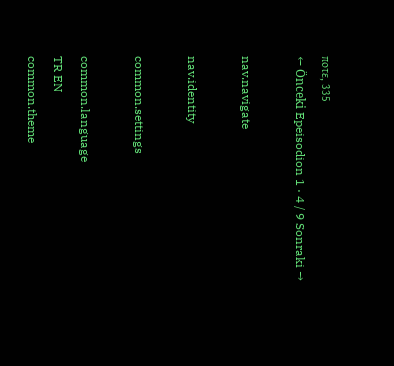ποτε, 335
← Önceki Epeisodion 1 · 4 / 9 Sonraki →

nav.navigate

nav.identity

common.settings

common.language
TR EN
common.theme